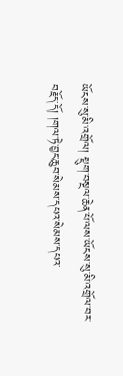ཡོངས་སུ་མི་འགྲོལ། སྡུག་བསྔལ་ཆེན་པོ་ལས་ཡོངས་སུ་མི་འགྲོལ་བར་བརྗོད་དོ། །གལ་ཏེ་བྱང་ཆུབ་སེམས་དཔའ་སེམས་དཔའ་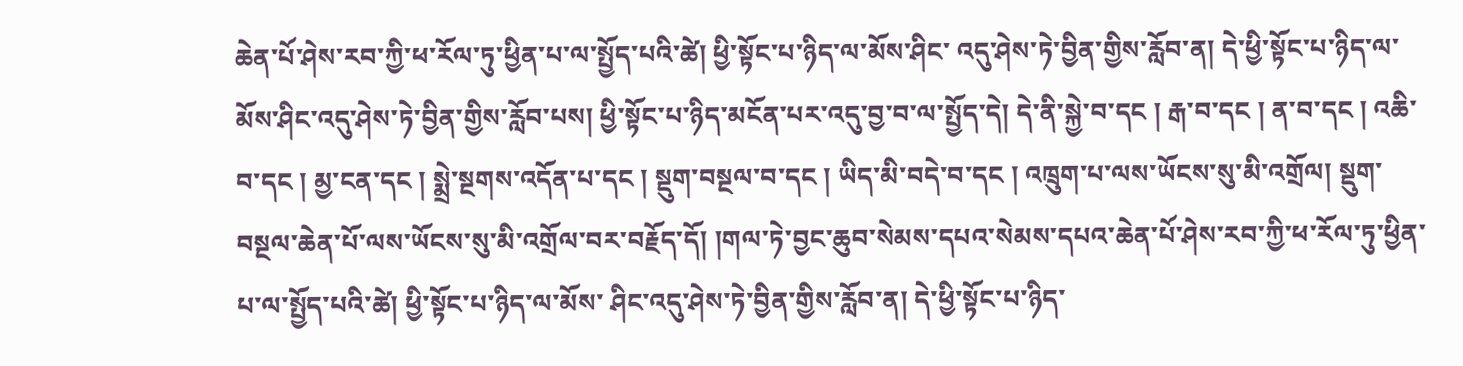ཆེན་པོ་ཤེས་རབ་ཀྱི་ཕ་རོལ་ཏུ་ཕྱིན་པ་ལ་སྤྱོད་པའི་ཚེ། ཕྱི་སྟོང་པ་ཉིད་ལ་མོས་ཤིང་ འདུ་ཤེས་ཏེ་བྱིན་གྱིས་རློབ་ན། དེ་ཕྱི་སྟོང་པ་ཉིད་ལ་མོས་ཤིང་འདུ་ཤེས་ཏེ་བྱིན་གྱིས་རློབ་པས། ཕྱི་སྟོང་པ་ཉིད་མངོན་པར་འདུ་བྱ་བ་ལ་སྤྱོད་དེ། དེ་ནི་སྐྱེ་བ་དང ། རྒ་བ་དང ། ན་བ་དང ། འཆི་བ་དང ། མྱ་ངན་དང ། སྨྲེ་སྔགས་འདོན་པ་དང ། སྡུག་བསྔལ་བ་དང ། ཡིད་མི་བདེ་བ་དང ། འཁྲུག་པ་ལས་ཡོངས་སུ་མི་འགྲོལ། སྡུག་བསྔལ་ཆེན་པོ་ལས་ཡོངས་སུ་མི་འགྲོལ་བར་བརྗོད་དོ། །གལ་ཏེ་བྱང་ཆུབ་སེམས་དཔའ་སེམས་དཔའ་ཆེན་པོ་ཤེས་རབ་ཀྱི་ཕ་རོལ་ཏུ་ཕྱིན་པ་ལ་སྤྱོད་པའི་ཚེ། ཕྱི་སྟོང་པ་ཉིད་ལ་མོས་ ཤིང་འདུ་ཤེས་ཏེ་བྱིན་གྱིས་རློབ་ན། དེ་ཕྱི་སྟོང་པ་ཉིད་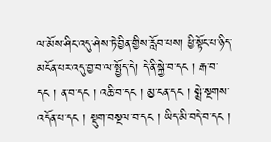ལ་མོས་ཤིང་འདུ་ཤེས་ཏེ་བྱིན་གྱིས་རློབ་པས། ཕྱི་སྟོང་པ་ཉིད་མངོན་པར་འདུ་བྱ་བ་ལ་སྤྱོད་དེ། དེ་ནི་སྐྱེ་བ་དང ། རྒ་བ་དང ། ན་བ་དང ། འཆི་བ་དང ། མྱ་ངན་དང ། སྨྲེ་སྔགས་འདོན་པ་དང ། སྡུག་བསྔལ་བ་དང ། ཡིད་མི་བདེ་བ་དང །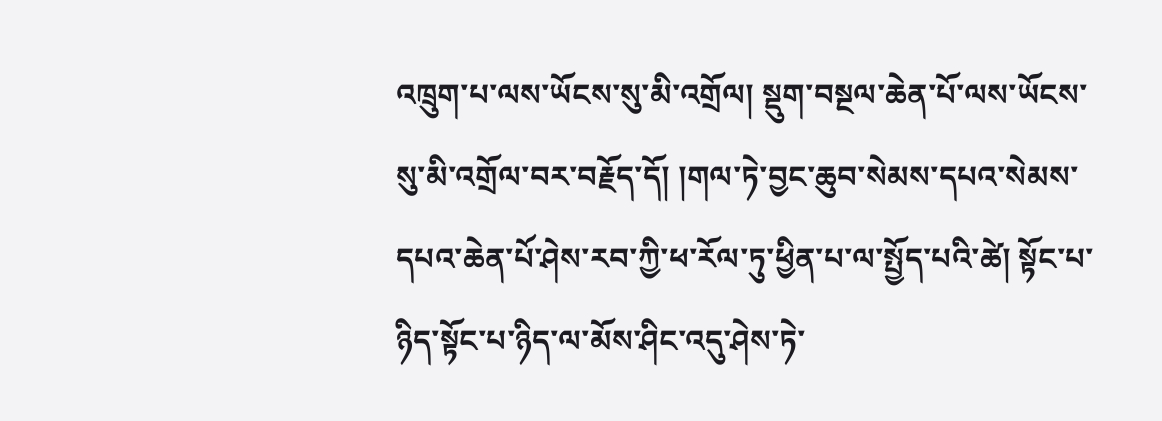འཁྲུག་པ་ལས་ཡོངས་སུ་མི་འགྲོལ། སྡུག་བསྔལ་ཆེན་པོ་ལས་ཡོངས་སུ་མི་འགྲོལ་བར་བརྗོད་དོ། །གལ་ཏེ་བྱང་ཆུབ་སེམས་དཔའ་སེམས་དཔའ་ཆེན་པོ་ཤེས་རབ་ཀྱི་ཕ་རོལ་ཏུ་ཕྱིན་པ་ལ་སྤྱོད་པའི་ཚེ། སྟོང་པ་ཉིད་སྟོང་པ་ཉིད་ལ་མོས་ཤིང་འདུ་ཤེས་ཏེ་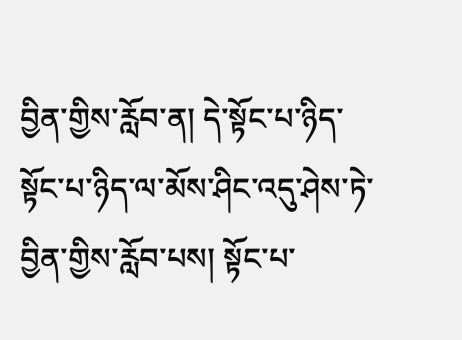བྱིན་གྱིས་རློབ་ན། དེ་སྟོང་པ་ཉིད་སྟོང་པ་ཉིད་ལ་མོས་ཤིང་འདུ་ཤེས་ཏེ་བྱིན་གྱིས་རློབ་པས། སྟོང་པ་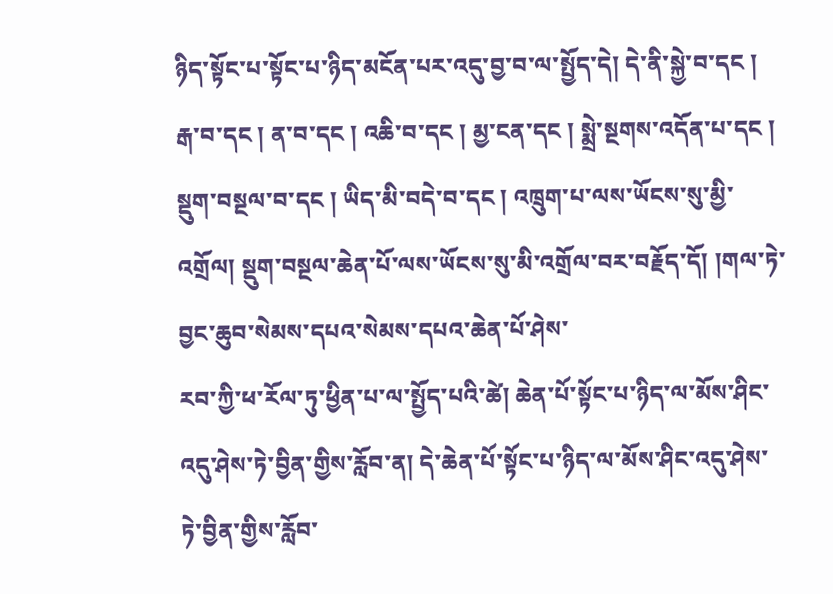ཉིད་སྟོང་པ་སྟོང་པ་ཉིད་མངོན་པར་འདུ་བྱ་བ་ལ་སྤྱོད་དེ། དེ་ནི་སྐྱེ་བ་དང ། རྒ་བ་དང ། ན་བ་དང ། འཆི་བ་དང ། མྱ་ངན་དང ། སྨྲེ་སྔགས་འདོན་པ་དང ། སྡུག་བསྔལ་བ་དང ། ཡིད་མི་བདེ་བ་དང ། འཁྲུག་པ་ལས་ཡོངས་སུ་མྱི་འགྲོལ། སྡུག་བསྔལ་ཆེན་པོ་ལས་ཡོངས་སུ་མི་འགྲོལ་བར་བརྗོད་དོ། །གལ་ཏེ་བྱང་ཆུབ་སེམས་དཔའ་སེམས་དཔའ་ཆེན་པོ་ཤེས་
རབ་ཀྱི་ཕ་རོལ་ཏུ་ཕྱིན་པ་ལ་སྤྱོད་པའི་ཚེ། ཆེན་པོ་སྟོང་པ་ཉིད་ལ་མོས་ཤིང་འདུ་ཤེས་ཏེ་བྱིན་གྱིས་རློབ་ན། དེ་ཆེན་པོ་སྟོང་པ་ཉིད་ལ་མོས་ཤིང་འདུ་ཤེས་ཏེ་བྱིན་གྱིས་རློབ་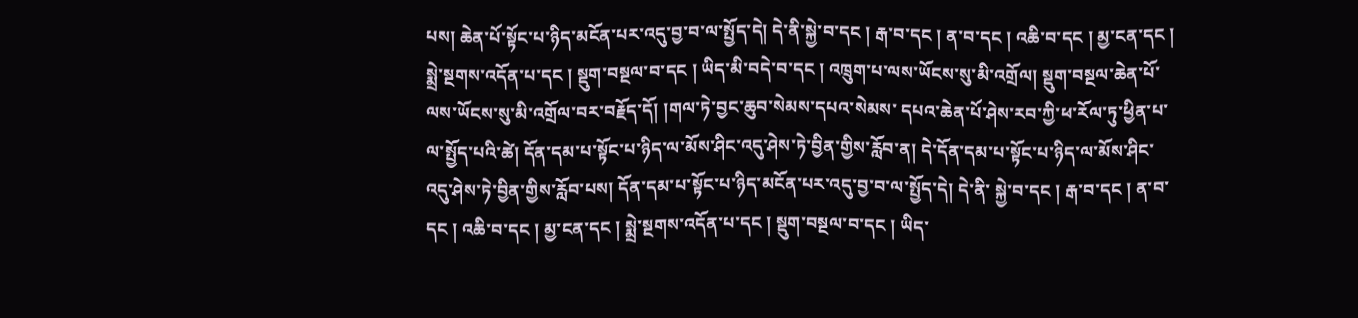པས། ཆེན་པོ་སྟོང་པ་ཉིད་མངོན་པར་འདུ་བྱ་བ་ལ་སྤྱོད་དེ། དེ་ནི་སྐྱེ་བ་དང ། རྒ་བ་དང ། ན་བ་དང ། འཆི་བ་དང ། མྱ་ངན་དང ། སྨྲེ་སྔགས་འདོན་པ་དང ། སྡུག་བསྔལ་བ་དང ། ཡིད་མི་བདེ་བ་དང ། འཁྲུག་པ་ལས་ཡོངས་སུ་མི་འགྲོལ། སྡུག་བསྔལ་ཆེན་པོ་ལས་ཡོངས་སུ་མི་འགྲོལ་བར་བརྗོད་དོ། །གལ་ཏེ་བྱང་ཆུབ་སེམས་དཔའ་སེམས་ དཔའ་ཆེན་པོ་ཤེས་རབ་ཀྱི་ཕ་རོལ་ཏུ་ཕྱིན་པ་ལ་སྤྱོད་པའི་ཚེ། དོན་དམ་པ་སྟོང་པ་ཉིད་ལ་མོས་ཤིང་འདུ་ཤེས་ཏེ་བྱིན་གྱིས་རློབ་ན། དེ་དོན་དམ་པ་སྟོང་པ་ཉིད་ལ་མོས་ཤིང་འདུ་ཤེས་ཏེ་བྱིན་གྱིས་རློབ་པས། དོན་དམ་པ་སྟོང་པ་ཉིད་མངོན་པར་འདུ་བྱ་བ་ལ་སྤྱོད་དེ། དེ་ནི་ སྐྱེ་བ་དང ། རྒ་བ་དང ། ན་བ་དང ། འཆི་བ་དང ། མྱ་ངན་དང ། སྨྲེ་སྔགས་འདོན་པ་དང ། སྡུག་བསྔལ་བ་དང ། ཡིད་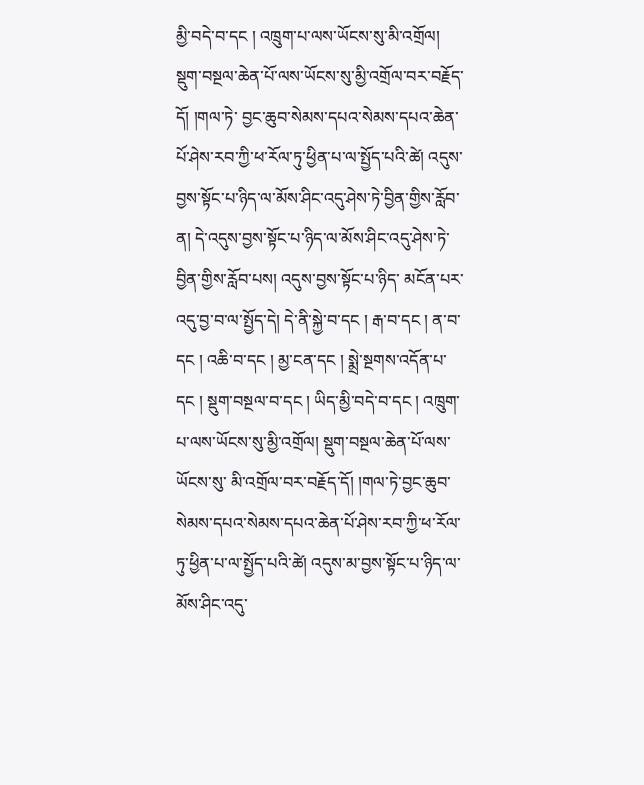མྱི་བདེ་བ་དང ། འཁྲུག་པ་ལས་ཡོངས་སུ་མི་འགྲོལ། སྡུག་བསྔལ་ཆེན་པོ་ལས་ཡོངས་སུ་མྱི་འགྲོལ་བར་བརྗོད་དོ། །གལ་ཏེ་ བྱང་ཆུབ་སེམས་དཔའ་སེམས་དཔའ་ཆེན་པོ་ཤེས་རབ་ཀྱི་ཕ་རོལ་ཏུ་ཕྱིན་པ་ལ་སྤྱོད་པའི་ཚེ། འདུས་བྱས་སྟོང་པ་ཉིད་ལ་མོས་ཤིང་འདུ་ཤེས་ཏེ་བྱིན་གྱིས་རློབ་ན། དེ་འདུས་བྱས་སྟོང་པ་ཉིད་ལ་མོས་ཤིང་འདུ་ཤེས་ཏེ་བྱིན་གྱིས་རློབ་པས། འདུས་བྱས་སྟོང་པ་ཉིད་ མངོན་པར་འདུ་བྱ་བ་ལ་སྤྱོད་དེ། དེ་ནི་སྐྱེ་བ་དང ། རྒ་བ་དང ། ན་བ་དང ། འཆི་བ་དང ། མྱ་ངན་དང ། སྨྲེ་སྔགས་འདོན་པ་དང ། སྡུག་བསྔལ་བ་དང ། ཡིད་མྱི་བདེ་བ་དང ། འཁྲུག་པ་ལས་ཡོངས་སུ་མྱི་འགྲོལ། སྡུག་བསྔལ་ཆེན་པོ་ལས་ཡོངས་སུ་ མི་འགྲོལ་བར་བརྗོད་དོ། །གལ་ཏེ་བྱང་ཆུབ་སེམས་དཔའ་སེམས་དཔའ་ཆེན་པོ་ཤེས་རབ་ཀྱི་ཕ་རོལ་ཏུ་ཕྱིན་པ་ལ་སྤྱོད་པའི་ཚེ། འདུས་མ་བྱས་སྟོང་པ་ཉིད་ལ་མོས་ཤིང་འདུ་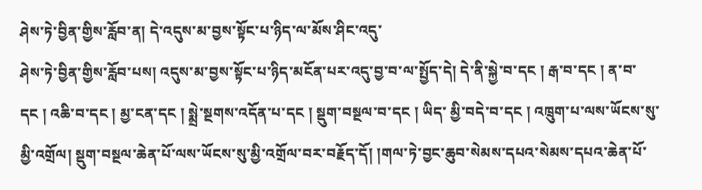ཤེས་ཏེ་བྱིན་གྱིས་རློབ་ན། དེ་འདུས་མ་བྱས་སྟོང་པ་ཉིད་ལ་མོས་ཤིང་འདུ་
ཤེས་ཏེ་བྱིན་གྱིས་རློབ་པས། འདུས་མ་བྱས་སྟོང་པ་ཉིད་མངོན་པར་འདུ་བྱ་བ་ལ་སྤྱོད་དེ། དེ་ནི་སྐྱེ་བ་དང ། རྒ་བ་དང ། ན་བ་དང ། འཆི་བ་དང ། མྱ་ངན་དང ། སྨྲེ་སྔགས་འདོན་པ་དང ། སྡུག་བསྔལ་བ་དང ། ཡིད་ མྱི་བདེ་བ་དང ། འཁྲུག་པ་ལས་ཡོངས་སུ་མྱི་འགྲོལ། སྡུག་བསྔལ་ཆེན་པོ་ལས་ཡོངས་སུ་མྱི་འགྲོལ་བར་བརྗོད་དོ། །གལ་ཏེ་བྱང་ཆུབ་སེམས་དཔའ་སེམས་དཔའ་ཆེན་པོ་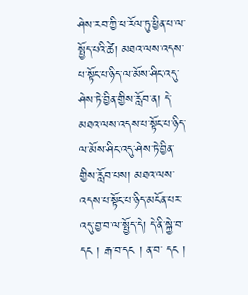ཤེས་རབ་ཀྱི་ཕ་རོལ་ཏུ་ཕྱིན་པ་ལ་སྤྱོད་པའི་ཚེ། མཐའ་ལས་འདས་ པ་སྟོང་པ་ཉིད་ལ་མོས་ཤིང་འདུ་ཤེས་ཏེ་བྱིན་གྱིས་རློབ་ན། དེ་མཐའ་ལས་འདས་པ་སྟོང་པ་ཉིད་ལ་མོས་ཤིང་འདུ་ཤེས་ཏེ་བྱིན་གྱིས་རློབ་པས། མཐའ་ལས་འདས་པ་སྟོང་པ་ཉིད་མངོན་པར་འདུ་བྱ་བ་ལ་སྤྱོད་དེ། དེ་ནི་སྐྱེ་བ་དང ། རྒ་བ་དང ། ན་བ་ དང །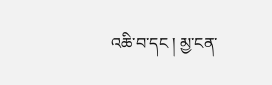འཆི་བ་དང ། མྱ་ངན་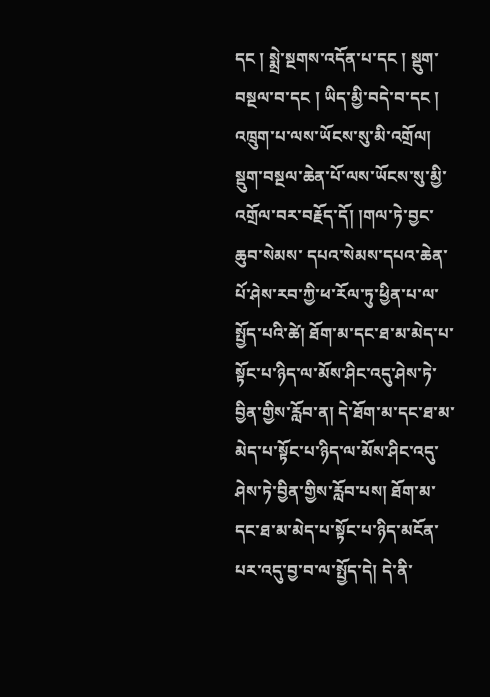དང ། སྨྲེ་སྔགས་འདོན་པ་དང ། སྡུག་བསྔལ་བ་དང ། ཡིད་མྱི་བདེ་བ་དང ། འཁྲུག་པ་ལས་ཡོངས་སུ་མི་འགྲོལ། སྡུག་བསྔལ་ཆེན་པོ་ལས་ཡོངས་སུ་མྱི་འགྲོལ་བར་བརྗོད་དོ། །གལ་ཏེ་བྱང་ཆུབ་སེམས་ དཔའ་སེམས་དཔའ་ཆེན་པོ་ཤེས་རབ་ཀྱི་ཕ་རོལ་ཏུ་ཕྱིན་པ་ལ་སྤྱོད་པའི་ཚེ། ཐོག་མ་དང་ཐ་མ་མེད་པ་སྟོང་པ་ཉིད་ལ་མོས་ཤིང་འདུ་ཤེས་ཏེ་བྱིན་གྱིས་རློབ་ན། དེ་ཐོག་མ་དང་ཐ་མ་མེད་པ་སྟོང་པ་ཉིད་ལ་མོས་ཤིང་འདུ་ཤེས་ཏེ་བྱིན་གྱིས་རློབ་པས། ཐོག་མ་དང་ཐ་མ་མེད་པ་སྟོང་པ་ཉིད་མངོན་པར་འདུ་བྱ་བ་ལ་སྤྱོད་དེ། དེ་ནི་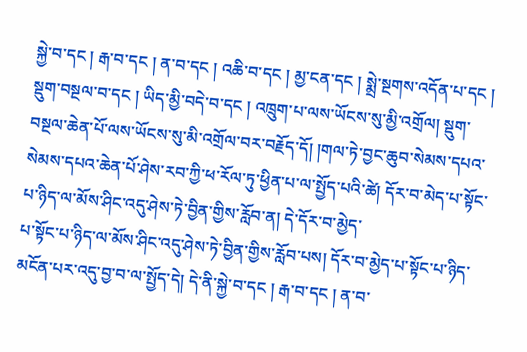སྐྱེ་བ་དང ། རྒ་བ་དང ། ན་བ་དང ། འཆི་བ་དང ། མྱ་ངན་དང ། སྨྲེ་སྔགས་འདོན་པ་དང ། སྡུག་བསྔལ་བ་དང ། ཡིད་མྱི་བདེ་བ་དང ། འཁྲུག་པ་ལས་ཡོངས་སུ་མྱི་འགྲོལ། སྡུག་བསྔལ་ཆེན་པོ་ལས་ཡོངས་སུ་མི་འགྲོལ་བར་བརྗོད་དོ། །གལ་ཏེ་བྱང་ཆུབ་སེམས་དཔའ་སེམས་དཔའ་ཆེན་པོ་ཤེས་རབ་ཀྱི་ཕ་རོལ་ཏུ་ཕྱིན་པ་ལ་སྤྱོད་པའི་ཚེ། དོར་བ་མེད་པ་སྟོང་པ་ཉིད་ལ་མོས་ཤིང་འདུ་ཤེས་ཏེ་བྱིན་གྱིས་རློབ་ན། དེ་དོར་བ་མྱེད་
པ་སྟོང་པ་ཉིད་ལ་མོས་ཤིང་འདུ་ཤེས་ཏེ་བྱིན་གྱིས་རློབ་པས། དོར་བ་མྱེད་པ་སྟོང་པ་ཉིད་མངོན་པར་འདུ་བྱ་བ་ལ་སྤྱོད་དེ། དེ་ནི་སྐྱེ་བ་དང ། རྒ་བ་དང ། ན་བ་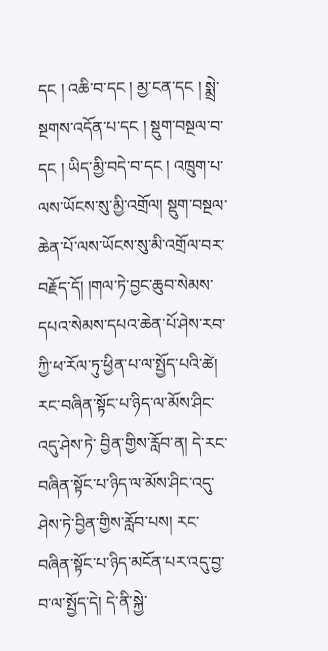དང ། འཆི་བ་དང ། མྱ་ངན་དང ། སྨྲེ་སྔགས་འདོན་པ་དང ། སྡུག་བསྔལ་བ་དང ། ཡིད་མྱི་བདེ་བ་དང ། འཁྲུག་པ་ལས་ཡོངས་སུ་མྱི་འགྲོལ། སྡུག་བསྔལ་ཆེན་པོ་ལས་ཡོངས་སུ་མི་འགྲོལ་བར་བརྗོད་དོ། །གལ་ཏེ་བྱང་ཆུབ་སེམས་དཔའ་སེམས་དཔའ་ཆེན་པོ་ཤེས་རབ་ཀྱི་ཕ་རོལ་ཏུ་ཕྱིན་པ་ལ་སྤྱོད་པའི་ཚེ། རང་བཞིན་སྟོང་པ་ཉིད་ལ་མོས་ཤིང་འདུ་ཤེས་ཏེ་ བྱིན་གྱིས་རློབ་ན། དེ་རང་བཞིན་སྟོང་པ་ཉིད་ལ་མོས་ཤིང་འདུ་ཤེས་ཏེ་བྱིན་གྱིས་རློབ་པས། རང་བཞིན་སྟོང་པ་ཉིད་མངོན་པར་འདུ་བྱ་བ་ལ་སྤྱོད་དེ། དེ་ནི་སྐྱེ་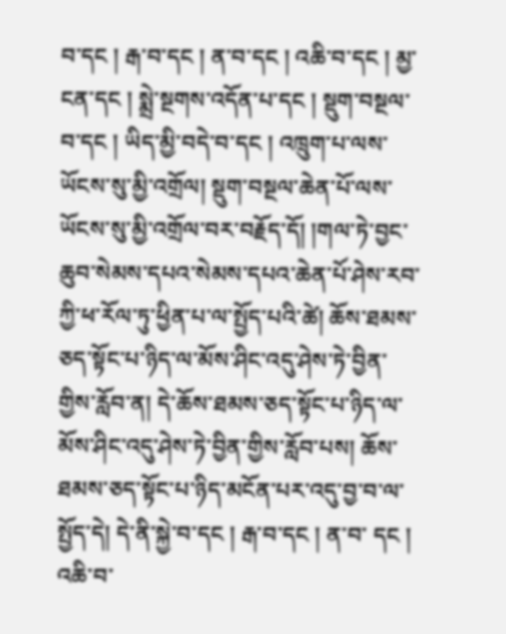བ་དང ། རྒ་བ་དང ། ན་བ་དང ། འཆི་བ་དང ། མྱ་ངན་དང ། སྨྲེ་སྔགས་འདོན་པ་དང ། སྡུག་བསྔལ་བ་དང ། ཡིད་མྱི་བདེ་བ་དང ། འཁྲུག་པ་ལས་ཡོངས་སུ་མྱི་འགྲོལ། སྡུག་བསྔལ་ཆེན་པོ་ལས་ཡོངས་སུ་མྱི་འགྲོལ་བར་བརྗོད་དོ། །གལ་ཏེ་བྱང་ཆུབ་སེམས་དཔའ་སེམས་དཔའ་ཆེན་པོ་ཤེས་རབ་ཀྱི་ཕ་རོལ་ཏུ་ཕྱིན་པ་ལ་སྤྱོད་པའི་ཚེ། ཆོས་ཐམས་ཅད་སྟོང་པ་ཉིད་ལ་མོས་ཤིང་འདུ་ཤེས་ཏེ་བྱིན་གྱིས་རློབ་ན། དེ་ཆོས་ཐམས་ཅད་སྟོང་པ་ཉིད་ལ་མོས་ཤིང་འདུ་ཤེས་ཏེ་བྱིན་གྱིས་རློབ་པས། ཆོས་ཐམས་ཅད་སྟོང་པ་ཉིད་མངོན་པར་འདུ་བྱ་བ་ལ་སྤྱོད་དེ། དེ་ནི་སྐྱེ་བ་དང ། རྒ་བ་དང ། ན་བ་ དང ། འཆི་བ་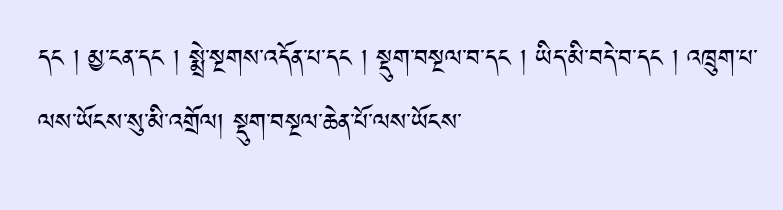དང ། མྱ་ངན་དང ། སྨྲེ་སྔགས་འདོན་པ་དང ། སྡུག་བསྔལ་བ་དང ། ཡིད་མི་བདེ་བ་དང ། འཁྲུག་པ་ལས་ཡོངས་སུ་མི་འགྲོལ། སྡུག་བསྔལ་ཆེན་པོ་ལས་ཡོངས་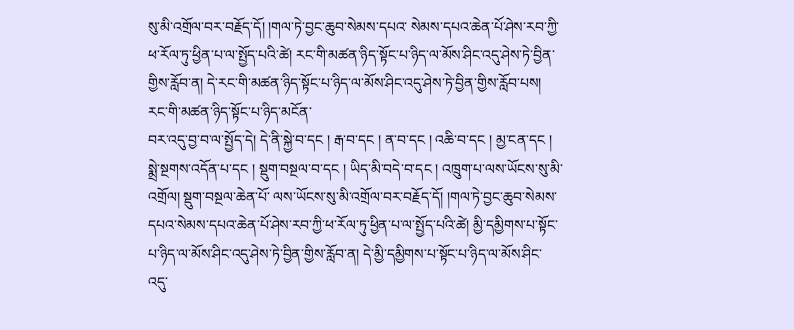སུ་མི་འགྲོལ་བར་བརྗོད་དོ། །གལ་ཏེ་བྱང་ཆུབ་སེམས་དཔའ་ སེམས་དཔའ་ཆེན་པོ་ཤེས་རབ་ཀྱི་ཕ་རོལ་ཏུ་ཕྱིན་པ་ལ་སྤྱོད་པའི་ཚེ། རང་གི་མཚན་ཉིད་སྟོང་པ་ཉིད་ལ་མོས་ཤིང་འདུ་ཤེས་ཏེ་བྱིན་གྱིས་རློབ་ན། དེ་རང་གི་མཚན་ཉིད་སྟོང་པ་ཉིད་ལ་མོས་ཤིང་འདུ་ཤེས་ཏེ་བྱིན་གྱིས་རློབ་པས། རང་གི་མཚན་ཉིད་སྟོང་པ་ཉིད་མངོན་
བར་འདུ་བྱ་བ་ལ་སྤྱོད་དེ། དེ་ནི་སྐྱེ་བ་དང ། རྒ་བ་དང ། ན་བ་དང ། འཆི་བ་དང ། མྱ་ངན་དང ། སྨྲེ་སྔགས་འདོན་པ་དང ། སྡུག་བསྔལ་བ་དང ། ཡིད་མི་བདེ་བ་དང ། འཁྲུག་པ་ལས་ཡོངས་སུ་མི་འགྲོལ། སྡུག་བསྔལ་ཆེན་པོ་ ལས་ཡོངས་སུ་མི་འགྲོལ་བར་བརྗོད་དོ། །གལ་ཏེ་བྱང་ཆུབ་སེམས་དཔའ་སེམས་དཔའ་ཆེན་པོ་ཤེས་རབ་ཀྱི་ཕ་རོལ་ཏུ་ཕྱིན་པ་ལ་སྤྱོད་པའི་ཚེ། མྱི་དམྱིགས་པ་སྟོང་པ་ཉིད་ལ་མོས་ཤིང་འདུ་ཤེས་ཏེ་བྱིན་གྱིས་རློབ་ན། དེ་མྱི་དམྱིགས་པ་སྟོང་པ་ཉིད་ལ་མོས་ཤིང་ འདུ་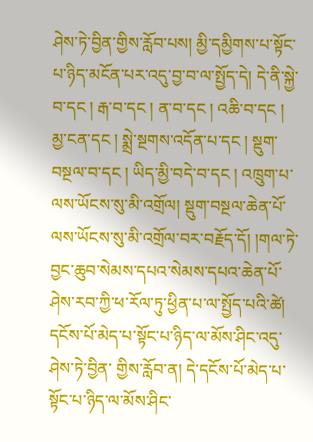ཤེས་ཏེ་བྱིན་གྱིས་རློབ་པས། མྱི་དམྱིགས་པ་སྟོང་པ་ཉིད་མངོན་པར་འདུ་བྱ་བ་ལ་སྤྱོད་དེ། དེ་ནི་སྐྱེ་བ་དང ། རྒ་བ་དང ། ན་བ་དང ། འཆི་བ་དང ། མྱ་ངན་དང ། སྨྲེ་སྔགས་འདོན་པ་དང ། སྡུག་བསྔལ་བ་དང ། ཡིད་མྱི་བདེ་བ་དང ། འཁྲུག་པ་ ལས་ཡོངས་སུ་མི་འགྲོལ། སྡུག་བསྔལ་ཆེན་པོ་ལས་ཡོངས་སུ་མི་འགྲོལ་བར་བརྗོད་དོ། །གལ་ཏེ་བྱང་ཆུབ་སེམས་དཔའ་སེམས་དཔའ་ཆེན་པོ་ཤེས་རབ་ཀྱི་ཕ་རོལ་ཏུ་ཕྱིན་པ་ལ་སྤྱོད་པའི་ཚེ། དངོས་པོ་མེད་པ་སྟོང་པ་ཉིད་ལ་མོས་ཤིང་འདུ་ཤེས་ཏེ་བྱིན་ གྱིས་རློབ་ན། དེ་དངོས་པོ་མེད་པ་སྟོང་པ་ཉིད་ལ་མོས་ཤིང་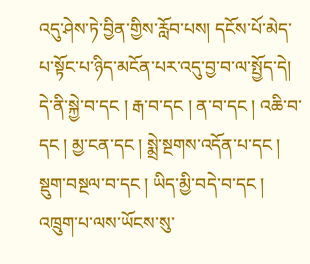འདུ་ཤེས་ཏེ་བྱིན་གྱིས་རློབ་པས། དངོས་པོ་མེད་པ་སྟོང་པ་ཉིད་མངོན་པར་འདུ་བྱ་བ་ལ་སྤྱོད་དེ། དེ་ནི་སྐྱེ་བ་དང ། རྒ་བ་དང ། ན་བ་དང ། འཆི་བ་དང ། མྱ་ངན་དང ། སྨྲེ་སྔགས་འདོན་པ་དང ། སྡུག་བསྔལ་བ་དང ། ཡིད་མྱི་བདེ་བ་དང ། འཁྲུག་པ་ལས་ཡོངས་སུ་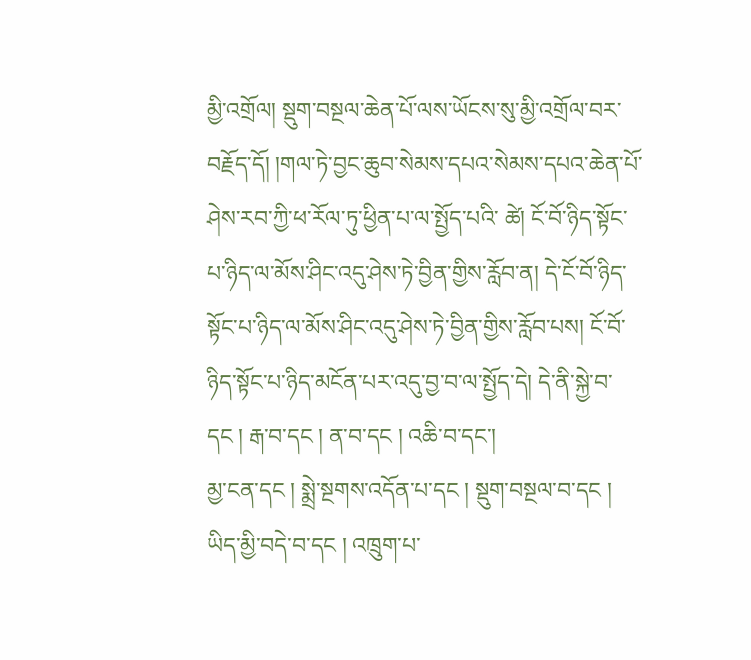མྱི་འགྲོལ། སྡུག་བསྔལ་ཆེན་པོ་ལས་ཡོངས་སུ་མྱི་འགྲོལ་བར་བརྗོད་དོ། །གལ་ཏེ་བྱང་ཆུབ་སེམས་དཔའ་སེམས་དཔའ་ཆེན་པོ་ཤེས་རབ་ཀྱི་ཕ་རོལ་ཏུ་ཕྱིན་པ་ལ་སྤྱོད་པའི་ ཚེ། ངོ་བོ་ཉིད་སྟོང་པ་ཉིད་ལ་མོས་ཤིང་འདུ་ཤེས་ཏེ་བྱིན་གྱིས་རློབ་ན། དེ་ངོ་བོ་ཉིད་སྟོང་པ་ཉིད་ལ་མོས་ཤིང་འདུ་ཤེས་ཏེ་བྱིན་གྱིས་རློབ་པས། ངོ་བོ་ཉིད་སྟོང་པ་ཉིད་མངོན་པར་འདུ་བྱ་བ་ལ་སྤྱོད་དེ། དེ་ནི་སྐྱེ་བ་དང ། རྒ་བ་དང ། ན་བ་དང ། འཆི་བ་དང་།
མྱ་ངན་དང ། སྨྲེ་སྔགས་འདོན་པ་དང ། སྡུག་བསྔལ་བ་དང ། ཡིད་མྱི་བདེ་བ་དང ། འཁྲུག་པ་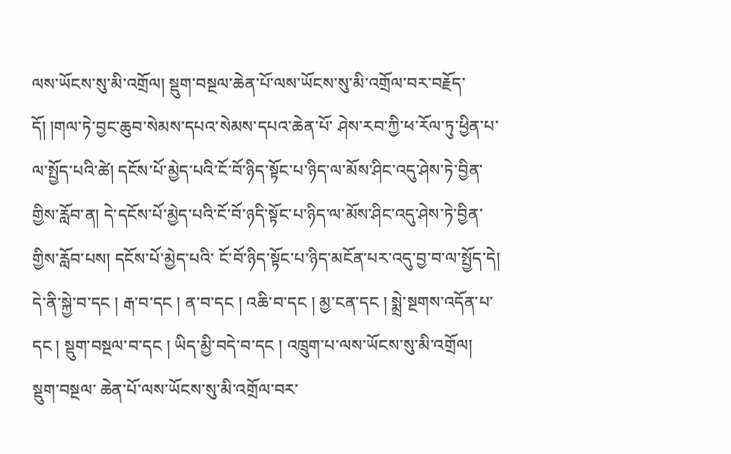ལས་ཡོངས་སུ་མི་འགྲོལ། སྡུག་བསྔལ་ཆེན་པོ་ལས་ཡོངས་སུ་མི་འགྲོལ་བར་བརྗོད་དོ། །གལ་ཏེ་བྱང་ཆུབ་སེམས་དཔའ་སེམས་དཔའ་ཆེན་པོ་ ཤེས་རབ་ཀྱི་ཕ་རོལ་ཏུ་ཕྱིན་པ་ལ་སྤྱོད་པའི་ཚེ། དངོས་པོ་མྱེད་པའི་ངོ་བོ་ཉིད་སྟོང་པ་ཉིད་ལ་མོས་ཤིང་འདུ་ཤེས་ཏེ་བྱིན་གྱིས་རློབ་ན། དེ་དངོས་པོ་མྱེད་པའི་ངོ་བོ་ཉདི་སྟོང་པ་ཉིད་ལ་མོས་ཤིང་འདུ་ཤེས་ཏེ་བྱིན་གྱིས་རློབ་པས། དངོས་པོ་མྱེད་པའི་ ངོ་བོ་ཉིད་སྟོང་པ་ཉིད་མངོན་པར་འདུ་བྱ་བ་ལ་སྤྱོད་དེ། དེ་ནི་སྐྱེ་བ་དང ། རྒ་བ་དང ། ན་བ་དང ། འཆི་བ་དང ། མྱ་ངན་དང ། སྨྲེ་སྔགས་འདོན་པ་དང ། སྡུག་བསྔལ་བ་དང ། ཡིད་མྱི་བདེ་བ་དང ། འཁྲུག་པ་ལས་ཡོངས་སུ་མི་འགྲོལ། སྡུག་བསྔལ་ ཆེན་པོ་ལས་ཡོངས་སུ་མི་འགྲོལ་བར་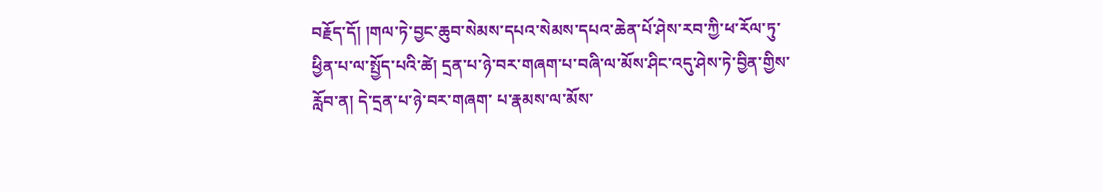བརྗོད་དོ། །གལ་ཏེ་བྱང་ཆུབ་སེམས་དཔའ་སེམས་དཔའ་ཆེན་པོ་ཤེས་རབ་ཀྱི་ཕ་རོལ་ཏུ་ཕྱིན་པ་ལ་སྤྱོད་པའི་ཚེ། དྲན་པ་ཉེ་བར་གཞག་པ་བཞི་ལ་མོས་ཤིང་འདུ་ཤེས་ཏེ་བྱིན་གྱིས་རློབ་ན། དེ་དྲན་པ་ཉེ་བར་གཞག་ པ་རྣམས་ལ་མོས་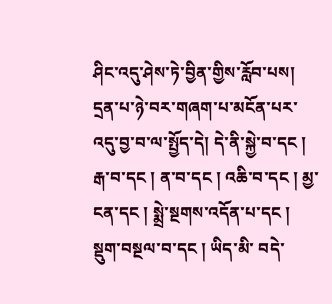ཤིང་འདུ་ཤེས་ཏེ་བྱིན་གྱིས་རློབ་པས། དྲན་པ་ཉེ་བར་གཞག་པ་མངོན་པར་འདུ་བྱ་བ་ལ་སྤྱོད་དེ། དེ་ནི་སྐྱེ་བ་དང ། རྒ་བ་དང ། ན་བ་དང ། འཆི་བ་དང ། མྱ་ངན་དང ། སྨྲེ་སྔགས་འདོན་པ་དང ། སྡུག་བསྔལ་བ་དང ། ཡིད་མི་ བདེ་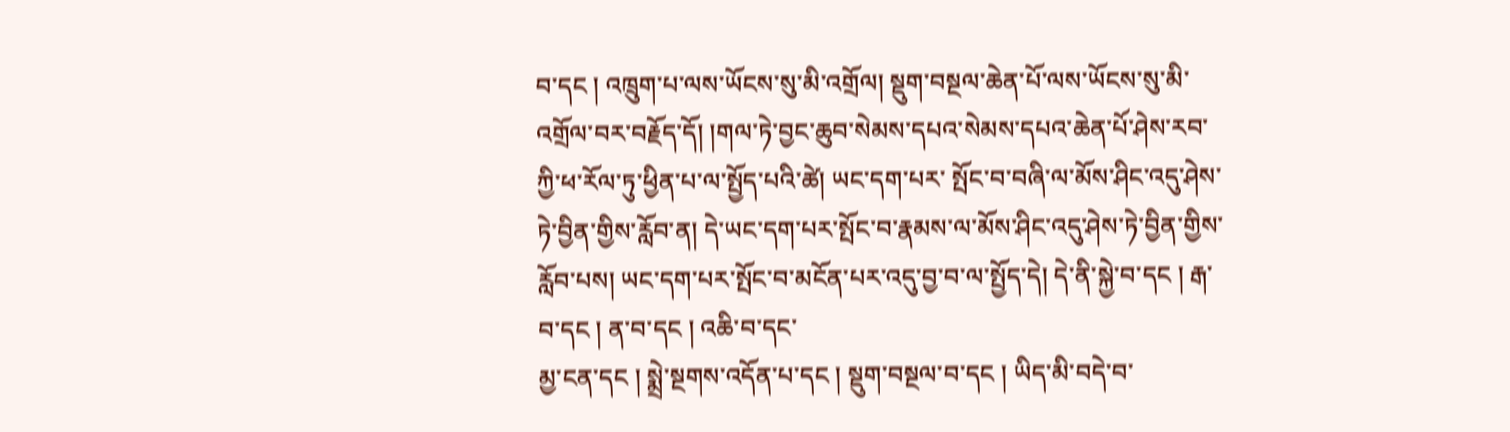བ་དང ། འཁྲུག་པ་ལས་ཡོངས་སུ་མི་འགྲོལ། སྡུག་བསྔལ་ཆེན་པོ་ལས་ཡོངས་སུ་མི་འགྲོལ་བར་བརྗོད་དོ། །གལ་ཏེ་བྱང་ཆུབ་སེམས་དཔའ་སེམས་དཔའ་ཆེན་པོ་ཤེས་རབ་ཀྱི་ཕ་རོལ་ཏུ་ཕྱིན་པ་ལ་སྤྱོད་པའི་ཚེ། ཡང་དག་པར་ སྤོང་བ་བཞི་ལ་མོས་ཤིང་འདུ་ཤེས་ཏེ་བྱིན་གྱིས་རློབ་ན། དེ་ཡང་དག་པར་སྤོང་བ་རྣམས་ལ་མོས་ཤིང་འདུ་ཤེས་ཏེ་བྱིན་གྱིས་རློབ་པས། ཡང་དག་པར་སྤོང་བ་མངོན་པར་འདུ་བྱ་བ་ལ་སྤྱོད་དེ། དེ་ནི་སྐྱེ་བ་དང ། རྒ་བ་དང ། ན་བ་དང ། འཆི་བ་དང་
མྱ་ངན་དང ། སྨྲེ་སྔགས་འདོན་པ་དང ། སྡུག་བསྔལ་བ་དང ། ཡིད་མི་བདེ་བ་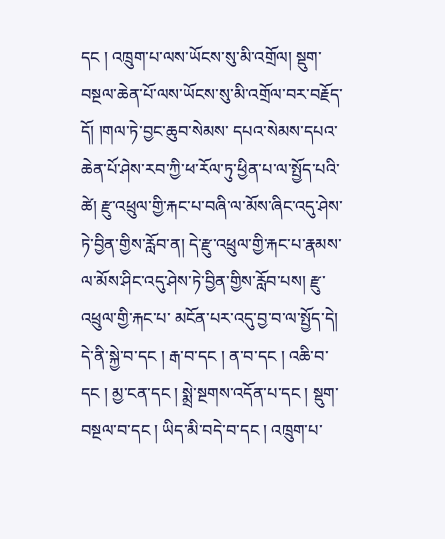དང ། འཁྲུག་པ་ལས་ཡོངས་སུ་མི་འགྲོལ། སྡུག་བསྔལ་ཆེན་པོ་ལས་ཡོངས་སུ་མི་འགྲོལ་བར་བརྗོད་དོ། །གལ་ཏེ་བྱང་ཆུབ་སེམས་ དཔའ་སེམས་དཔའ་ཆེན་པོ་ཤེས་རབ་ཀྱི་ཕ་རོལ་ཏུ་ཕྱིན་པ་ལ་སྤྱོད་པའི་ཚེ། རྫུ་འཕྲུལ་གྱི་རྐང་པ་བཞི་ལ་མོས་ཞིང་འདུ་ཤེས་ཏེ་བྱིན་གྱིས་རློབ་ན། དེ་རྫུ་འཕྲུལ་གྱི་རྐང་པ་རྣམས་ལ་མོས་ཤིང་འདུ་ཤེས་ཏེ་བྱིན་གྱིས་རློབ་པས། རྫུ་འཕྲུལ་གྱི་རྐང་པ་ མངོན་པར་འདུ་བྱ་བ་ལ་སྤྱོད་དེ། དེ་ནི་སྐྱེ་བ་དང ། རྒ་བ་དང ། ན་བ་དང ། འཆི་བ་དང ། མྱ་ངན་དང ། སྨྲེ་སྔགས་འདོན་པ་དང ། སྡུག་བསྔལ་བ་དང ། ཡིད་མི་བདེ་བ་དང ། འཁྲུག་པ་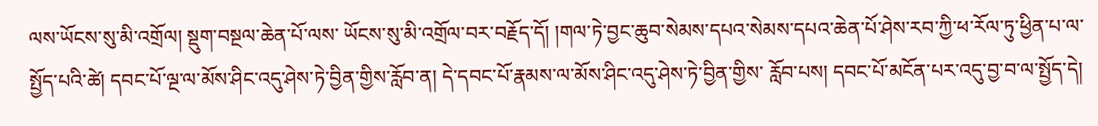ལས་ཡོངས་སུ་མི་འགྲོལ། སྡུག་བསྔལ་ཆེན་པོ་ལས་ ཡོངས་སུ་མི་འགྲོལ་བར་བརྗོད་དོ། །གལ་ཏེ་བྱང་ཆུབ་སེམས་དཔའ་སེམས་དཔའ་ཆེན་པོ་ཤེས་རབ་ཀྱི་ཕ་རོལ་ཏུ་ཕྱིན་པ་ལ་སྤྱོད་པའི་ཚེ། དབང་པོ་ལྔ་ལ་མོས་ཤིང་འདུ་ཤེས་ཏེ་བྱིན་གྱིས་རློབ་ན། དེ་དབང་པོ་རྣམས་ལ་མོས་ཤིང་འདུ་ཤེས་ཏེ་བྱིན་གྱིས་ རློབ་པས། དབང་པོ་མངོན་པར་འདུ་བྱ་བ་ལ་སྤྱོད་དེ།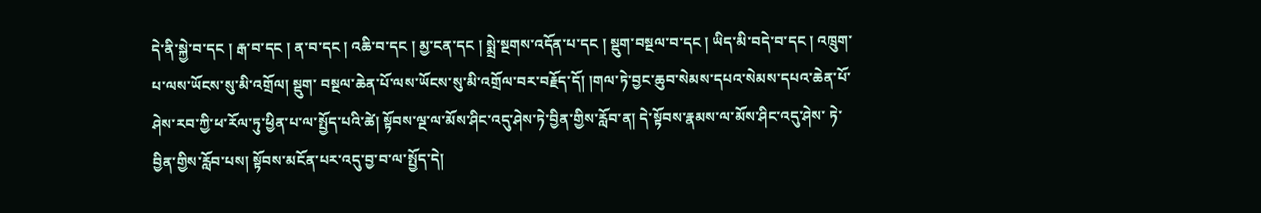དེ་ནི་སྐྱེ་བ་དང ། རྒ་བ་དང ། ན་བ་དང ། འཆི་བ་དང ། མྱ་ངན་དང ། སྨྲེ་སྔགས་འདོན་པ་དང ། སྡུག་བསྔལ་བ་དང ། ཡིད་མི་བདེ་བ་དང ། འཁྲུག་པ་ལས་ཡོངས་སུ་མི་འགྲོལ། སྡུག་ བསྔལ་ཆེན་པོ་ལས་ཡོངས་སུ་མི་འགྲོལ་བར་བརྗོད་དོ། །གལ་ཏེ་བྱང་ཆུབ་སེམས་དཔའ་སེམས་དཔའ་ཆེན་པོ་ཤེས་རབ་ཀྱི་ཕ་རོལ་ཏུ་ཕྱིན་པ་ལ་སྤྱོད་པའི་ཚེ། སྟོབས་ལྔ་ལ་མོས་ཤིང་འདུ་ཤེས་ཏེ་བྱིན་གྱིས་རློབ་ན། དེ་སྟོབས་རྣམས་ལ་མོས་ཤིང་འདུ་ཤེས་ ཏེ་བྱིན་གྱིས་རློབ་པས། སྟོབས་མངོན་པར་འདུ་བྱ་བ་ལ་སྤྱོད་དེ།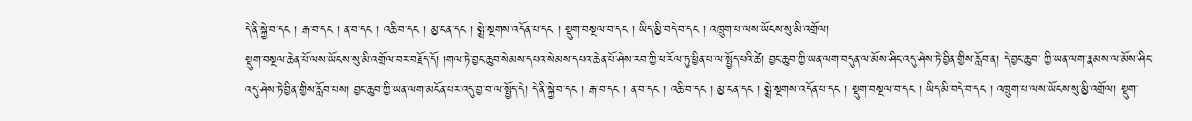དེ་ནི་སྐྱེ་བ་དང ། རྒ་བ་དང ། ན་བ་དང ། འཆི་བ་དང ། མྱ་ངན་དང ། སྨྲེ་སྔགས་འདོན་པ་དང ། སྡུག་བསྔལ་བ་དང ། ཡིད་མྱི་བདེ་བ་དང ། འཁྲུག་པ་ལས་ཡོངས་སུ་མི་འགྲོལ།
སྡུག་བསྔལ་ཆེན་པོ་ལས་ཡོངས་སུ་མི་འགྲོལ་བར་བརྗོད་དོ། །གལ་ཏེ་བྱང་ཆུབ་སེམས་དཔའ་སེམས་དཔའ་ཆེན་པོ་ཤེས་རབ་ཀྱི་ཕ་རོལ་ཏུ་ཕྱིན་པ་ལ་སྤྱོད་པའི་ཚེ། བྱང་ཆུབ་ཀྱི་ཡན་ལག་བདུན་ལ་མོས་ཤིང་འདུ་ཤེས་ཏེ་བྱིན་གྱིས་རློབ་ན། དེ་བྱང་ཆུབ་ ཀྱི་ཡན་ལག་རྣམས་ལ་མོས་ཤིང་འདུ་ཤེས་ཏེ་བྱིན་གྱིས་རློབ་པས། བྱང་ཆུབ་ཀྱི་ཡན་ལག་མངོན་པར་འདུ་བྱ་བ་ལ་སྤྱོད་དེ། དེ་ནི་སྐྱེ་བ་དང ། རྒ་བ་དང ། ན་བ་དང ། འཆི་བ་དང ། མྱ་ངན་དང ། སྨྲེ་སྔགས་འདོན་པ་དང ། སྡུག་བསྔལ་བ་དང ། ཡིད་མི་བདེ་བ་དང ། འཁྲུག་པ་ལས་ཡོངས་སུ་མྱི་འགྲོལ། སྡུག་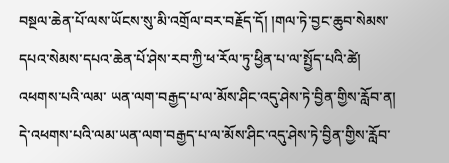བསྔལ་ཆེན་པོ་ལས་ཡོངས་སུ་མི་འགྲོལ་བར་བརྗོད་དོ། །གལ་ཏེ་བྱང་ཆུབ་སེམས་དཔའ་སེམས་དཔའ་ཆེན་པོ་ཤེས་རབ་ཀྱི་ཕ་རོལ་ཏུ་ཕྱིན་པ་ལ་སྤྱོད་པའི་ཚེ། འཕགས་པའི་ལམ་ ཡན་ལག་བརྒྱད་པ་ལ་མོས་ཤིང་འདུ་ཤེས་ཏེ་བྱིན་གྱིས་རློབ་ན། དེ་འཕགས་པའི་ལམ་ཡན་ལག་བརྒྱད་པ་ལ་མོས་ཤིང་འདུ་ཤེས་ཏེ་བྱིན་གྱིས་རློབ་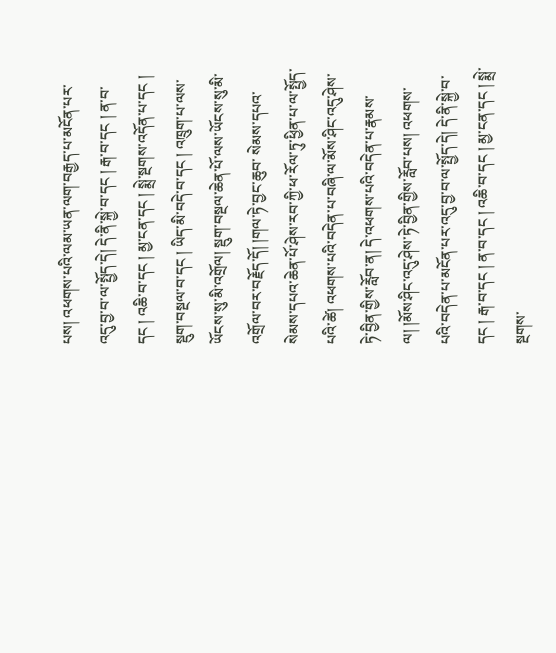པས། འཕགས་པའི་ལམ་ཡན་ལག་བརྒྱད་པ་མངོན་པར་འདུ་བྱ་བ་ལ་སྤྱོད་དེ། དེ་ནི་སྐྱེ་བ་དང ། རྒ་བ་དང ། ན་བ་དང ། འཆི་བ་དང ། མྱ་ངན་དང ། སྨྲེ་སྔགས་འདོན་པ་དང ། སྡུག་བསྔལ་བ་དང ། ཡིད་མི་བདེ་བ་དང ། འཁྲུག་པ་ལས་ཡོངས་སུ་མི་འགྲོལ། སྡུག་བསྔལ་ཆེན་པོ་ལས་ཡོངས་སུ་མི་འགྲོལ་བར་བརྗོད་དོ། །གལ་ཏེ་བྱང་ཆུབ་ སེམས་དཔའ་སེམས་དཔའ་ཆེན་པོ་ཤེས་རབ་ཀྱི་ཕ་རོལ་ཏུ་ཕྱིན་པ་ལ་སྤྱོད་པའི་ཚེ། འཕགས་པའི་བདེན་པ་བཞི་ལ་མོས་ཤིང་འདུ་ཤེས་ཏེ་བྱིན་གྱིས་རློབ་ན། དེ་འཕགས་པའི་བདེན་པ་རྣམས་ལ། །མོས་ཤིང་འདུ་ཤེས་ཏེ་བྱིན་གྱིས་རློབ་པས། འཕགས་པའི་བདེན་པ་མངོན་པར་འདུ་བྱ་བ་ལ་སྤྱོད་དེ། དེ་ནི་སྐྱེ་བ་དང ། རྒ་བ་དང ། ན་བ་དང ། འཆི་བ་དང ། མྱ་ངན་དང ། སྨྲེ་སྔགས་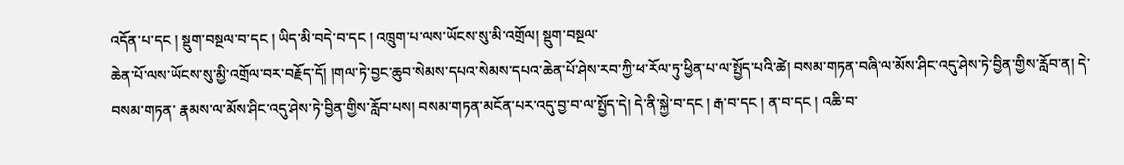འདོན་པ་དང ། སྡུག་བསྔལ་བ་དང ། ཡིད་མི་བདེ་བ་དང ། འཁྲུག་པ་ལས་ཡོངས་སུ་མི་འགྲོལ། སྡུག་བསྔལ་
ཆེན་པོ་ལས་ཡོངས་སུ་མྱི་འགྲོལ་བར་བརྗོད་དོ། །གལ་ཏེ་བྱང་ཆུབ་སེམས་དཔའ་སེམས་དཔའ་ཆེན་པོ་ཤེས་རབ་ཀྱི་ཕ་རོལ་ཏུ་ཕྱིན་པ་ལ་སྤྱོད་པའི་ཚེ། བསམ་གཏན་བཞི་ལ་མོས་ཤིང་འདུ་ཤེས་ཏེ་བྱིན་གྱིས་རློབ་ན། དེ་བསམ་གཏན་ རྣམས་ལ་མོས་ཤིང་འདུ་ཤེས་ཏེ་བྱིན་གྱིས་རློབ་པས། བསམ་གཏན་མངོན་པར་འདུ་བྱ་བ་ལ་སྤྱོད་དེ། དེ་ནི་སྐྱེ་བ་དང ། རྒ་བ་དང ། ན་བ་དང ། འཆི་བ་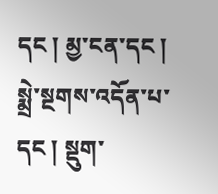དང ། མྱ་ངན་དང ། སྨྲེ་སྔགས་འདོན་པ་དང ། སྡུག་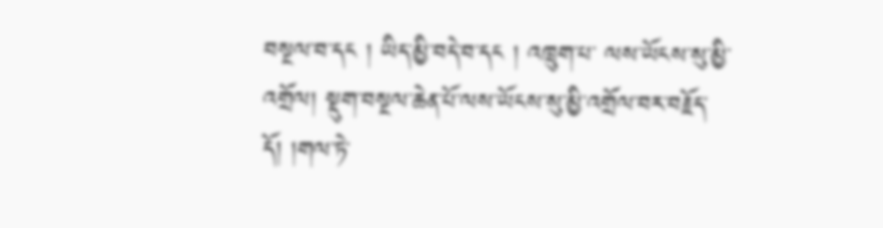བསྔལ་བ་དང ། ཡིད་མྱི་བདེ་བ་དང ། འཁྲུག་པ་ ལས་ཡོངས་སུ་མྱི་འགྲོལ། སྡུག་བསྔལ་ཆེན་པོ་ལས་ཡོངས་སུ་མྱི་འགྲོལ་བར་བརྗོད་དོ། །གལ་ཏེ་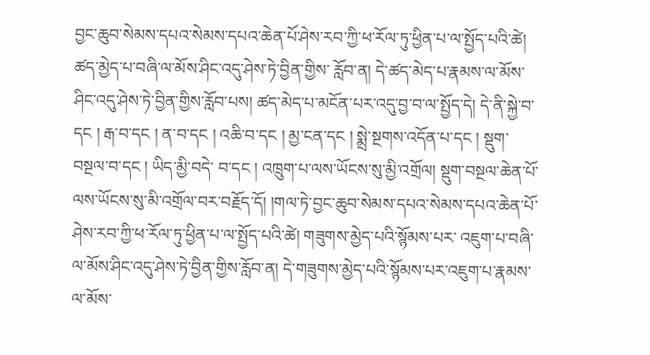བྱང་ཆུབ་སེམས་དཔའ་སེམས་དཔའ་ཆེན་པོ་ཤེས་རབ་ཀྱི་ཕ་རོལ་ཏུ་ཕྱིན་པ་ལ་སྤྱོད་པའི་ཚེ། ཚད་མྱེད་པ་བཞི་ལ་མོས་ཤིང་འདུ་ཤེས་ཏེ་བྱིན་གྱིས་ རློབ་ན། དེ་ཚད་མེད་པ་རྣམས་ལ་མོས་ཤིང་འདུ་ཤེས་ཏེ་བྱིན་གྱིས་རློབ་པས། ཚད་མེད་པ་མངོན་པར་འདུ་བྱ་བ་ལ་སྤྱོད་དེ། དེ་ནི་སྐྱེ་བ་དང ། རྒ་བ་དང ། ན་བ་དང ། འཆི་བ་དང ། མྱ་ངན་དང ། སྨྲེ་སྔགས་འདོན་པ་དང ། སྡུག་བསྔལ་བ་དང ། ཡིད་མྱི་བདེ་ བ་དང ། འཁྲུག་པ་ལས་ཡོངས་སུ་མྱི་འགྲོལ། སྡུག་བསྔལ་ཆེན་པོ་ལས་ཡོངས་སུ་མི་འགྲོལ་བར་བརྗོད་དོ། །གལ་ཏེ་བྱང་ཆུབ་སེམས་དཔའ་སེམས་དཔའ་ཆེན་པོ་ཤེས་རབ་ཀྱི་ཕ་རོལ་ཏུ་ཕྱིན་པ་ལ་སྤྱོད་པའི་ཚེ། གཟུགས་མྱེད་པའི་སྙོམས་པར་ འཇུག་པ་བཞི་ལ་མོས་ཤིང་འདུ་ཤེས་ཏེ་བྱིན་གྱིས་རློབ་ན། དེ་གཟུགས་མྱེད་པའི་སྙོམས་པར་འཇུག་པ་རྣམས་ལ་མོས་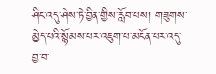ཤིང་འདུ་ཤེས་ཏེ་བྱིན་གྱིས་རློབ་པས། གཟུགས་མྱེད་པའི་སྙོམས་པར་འཇུག་པ་མངོན་པར་འདུ་བྱ་བ་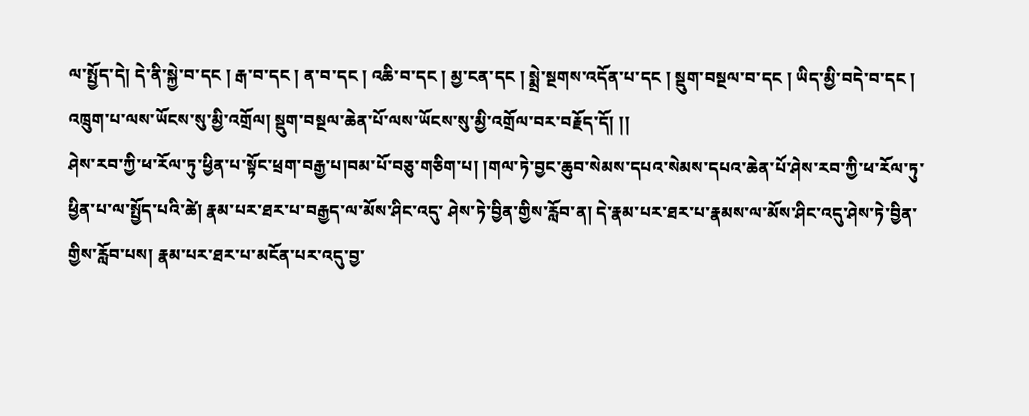ལ་སྤྱོད་དེ། དེ་ནི་སྐྱེ་བ་དང ། རྒ་བ་དང ། ན་བ་དང ། འཆི་བ་དང ། མྱ་ངན་དང ། སྨྲེ་སྔགས་འདོན་པ་དང ། སྡུག་བསྔལ་བ་དང ། ཡིད་མྱི་བདེ་བ་དང ། འཁྲུག་པ་ལས་ཡོངས་སུ་མྱི་འགྲོལ། སྡུག་བསྔལ་ཆེན་པོ་ལས་ཡོངས་སུ་མྱི་འགྲོལ་བར་བརྗོད་དོ། །།
ཤེས་རབ་ཀྱི་ཕ་རོལ་ཏུ་ཕྱིན་པ་སྟོང་ཕྲག་བརྒྱ་པ།བམ་པོ་བཅུ་གཅིག་པ། །གལ་ཏེ་བྱང་ཆུབ་སེམས་དཔའ་སེམས་དཔའ་ཆེན་པོ་ཤེས་རབ་ཀྱི་ཕ་རོལ་ཏུ་ཕྱིན་པ་ལ་སྤྱོད་པའི་ཚེ། རྣམ་པར་ཐར་པ་བརྒྱད་ལ་མོས་ཤིང་འདུ་ ཤེས་ཏེ་བྱིན་གྱིས་རློབ་ན། དེ་རྣམ་པར་ཐར་པ་རྣམས་ལ་མོས་ཤིང་འདུ་ཤེས་ཏེ་བྱིན་གྱིས་རློབ་པས། རྣམ་པར་ཐར་པ་མངོན་པར་འདུ་བྱ་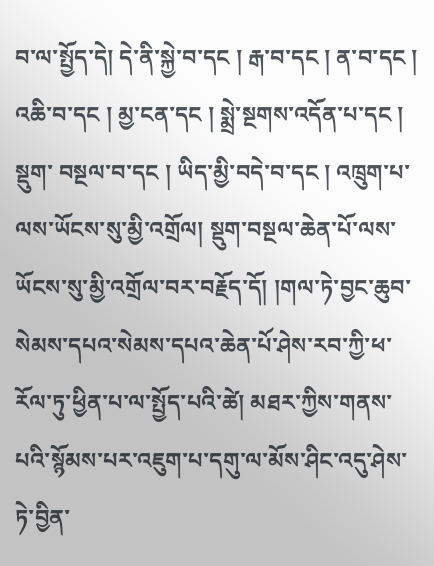བ་ལ་སྤྱོད་དེ། དེ་ནི་སྐྱེ་བ་དང ། རྒ་བ་དང ། ན་བ་དང ། འཆི་བ་དང ། མྱ་ངན་དང ། སྨྲེ་སྔགས་འདོན་པ་དང ། སྡུག་ བསྔལ་བ་དང ། ཡིད་མྱི་བདེ་བ་དང ། འཁྲུག་པ་ལས་ཡོངས་སུ་མྱི་འགྲོལ། སྡུག་བསྔལ་ཆེན་པོ་ལས་ཡོངས་སུ་མྱི་འགྲོལ་བར་བརྗོད་དོ། །གལ་ཏེ་བྱང་ཆུབ་སེམས་དཔའ་སེམས་དཔའ་ཆེན་པོ་ཤེས་རབ་ཀྱི་ཕ་རོལ་ཏུ་ཕྱིན་པ་ལ་སྤྱོད་པའི་ཚེ། མཐར་ཀྱིས་གནས་ པའི་སྙོམས་པར་འཇུག་པ་དགུ་ལ་མོས་ཤིང་འདུ་ཤེས་ཏེ་བྱིན་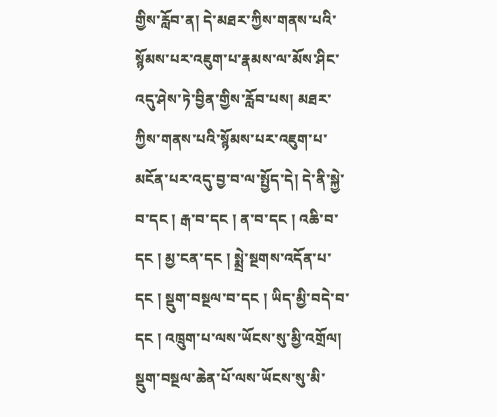གྱིས་རློབ་ན། དེ་མཐར་ཀྱིས་གནས་པའི་སྙོམས་པར་འཇུག་པ་རྣམས་ལ་མོས་ཤིང་འདུ་ཤེས་ཏེ་བྱིན་གྱིས་རློབ་པས། མཐར་ཀྱིས་གནས་པའི་སྙོམས་པར་འཇུག་པ་མངོན་པར་འདུ་བྱ་བ་ལ་སྤྱོད་དེ། དེ་ནི་སྐྱེ་བ་དང ། རྒ་བ་དང ། ན་བ་དང ། འཆི་བ་དང ། མྱ་ངན་དང ། སྨྲེ་སྔགས་འདོན་པ་དང ། སྡུག་བསྔལ་བ་དང ། ཡིད་མྱི་བདེ་བ་དང ། འཁྲུག་པ་ལས་ཡོངས་སུ་མྱི་འགྲོལ། སྡུག་བསྔལ་ཆེན་པོ་ལས་ཡོངས་སུ་མི་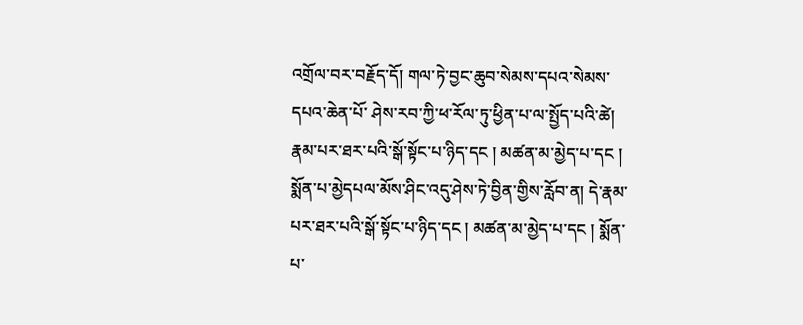འགྲོལ་བར་བརྗོད་དོ། གལ་ཏེ་བྱང་ཆུབ་སེམས་དཔའ་སེམས་དཔའ་ཆེན་པོ་ ཤེས་རབ་ཀྱི་ཕ་རོལ་ཏུ་ཕྱིན་པ་ལ་སྤྱོད་པའི་ཚེ། རྣམ་པར་ཐར་པའི་སྒོ་སྟོང་པ་ཉིད་དང ། མཚན་མ་མྱེད་པ་དང ། སྨོན་པ་མྱེདཔལ་མོས་ཤིང་འདུ་ཤེས་ཏེ་བྱིན་གྱིས་རློབ་ན། དེ་རྣམ་པར་ཐར་པའི་སྒོ་སྟོང་པ་ཉིད་དང ། མཚན་མ་མྱེད་པ་དང ། སྨོན་པ་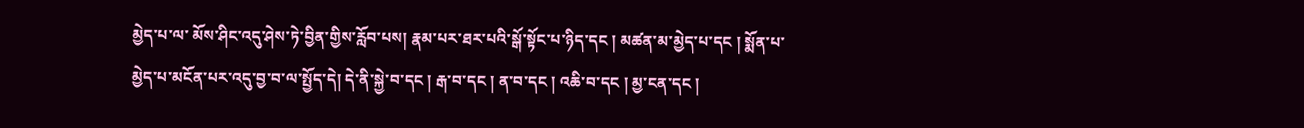མྱེད་པ་ལ་ མོས་ཤིང་འདུ་ཤེས་ཏེ་བྱིན་གྱིས་རློབ་པས། རྣམ་པར་ཐར་པའི་སྒོ་སྟོང་པ་ཉིད་དང ། མཚན་མ་མྱེད་པ་དང ། སྨོན་པ་མྱེད་པ་མངོན་པར་འདུ་བྱ་བ་ལ་སྤྱོད་དེ། དེ་ནི་སྐྱེ་བ་དང ། རྒ་བ་དང ། ན་བ་དང ། འཆི་བ་དང ། མྱ་ངན་དང །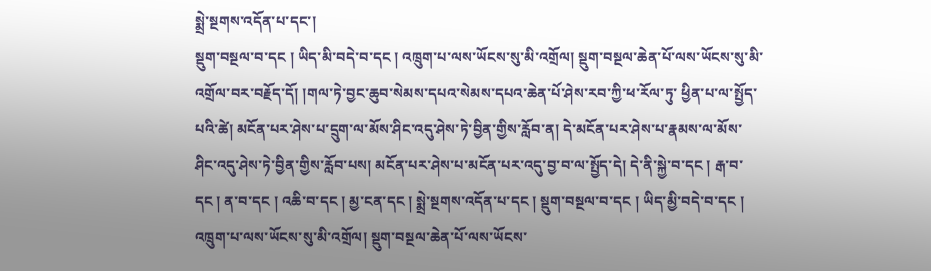སྨྲེ་སྔགས་འདོན་པ་དང་།
སྡུག་བསྔལ་བ་དང ། ཡིད་མི་བདེ་བ་དང ། འཁྲུག་པ་ལས་ཡོངས་སུ་མི་འགྲོལ། སྡུག་བསྔལ་ཆེན་པོ་ལས་ཡོངས་སུ་མི་འགྲོལ་བར་བརྗོད་དོ། །གལ་ཏེ་བྱང་ཆུབ་སེམས་དཔའ་སེམས་དཔའ་ཆེན་པོ་ཤེས་རབ་ཀྱི་ཕ་རོལ་ཏུ་ ཕྱིན་པ་ལ་སྤྱོད་པའི་ཚེ། མངོན་པར་ཤེས་པ་དྲུག་ལ་མོས་ཤིང་འདུ་ཤེས་ཏེ་བྱིན་གྱིས་རློབ་ན། དེ་མངོན་པར་ཤེས་པ་རྣམས་ལ་མོས་ཤིང་འདུ་ཤེས་ཏེ་བྱིན་གྱིས་རློབ་པས། མངོན་པར་ཤེས་པ་མངོན་པར་འདུ་བྱ་བ་ལ་སྤྱོད་དེ། དེ་ནི་སྐྱེ་བ་དང ། རྒ་བ་དང ། ན་བ་དང ། འཆི་བ་དང ། མྱ་ངན་དང ། སྨྲེ་སྔགས་འདོན་པ་དང ། སྡུག་བསྔལ་བ་དང ། ཡིད་མྱི་བདེ་བ་དང ། འཁྲུག་པ་ལས་ཡོངས་སུ་མི་འགྲོལ། སྡུག་བསྔལ་ཆེན་པོ་ལས་ཡོངས་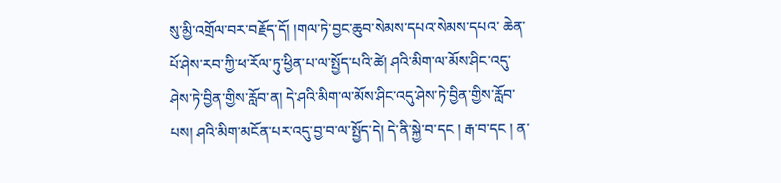སུ་མྱི་འགྲོལ་བར་བརྗོད་དོ། །གལ་ཏེ་བྱང་ཆུབ་སེམས་དཔའ་སེམས་དཔའ་ ཆེན་པོ་ཤེས་རབ་ཀྱི་ཕ་རོལ་ཏུ་ཕྱིན་པ་ལ་སྤྱོད་པའི་ཚེ། ཤའི་མིག་ལ་མོས་ཤིང་འདུ་ཤེས་ཏེ་བྱིན་གྱིས་རློབ་ན། དེ་ཤའི་མིག་ལ་མོས་ཤིང་འདུ་ཤེས་ཏེ་བྱིན་གྱིས་རློབ་པས། ཤའི་མིག་མངོན་པར་འདུ་བྱ་བ་ལ་སྤྱོད་དེ། དེ་ནི་སྐྱེ་བ་དང ། རྒ་བ་དང ། ན་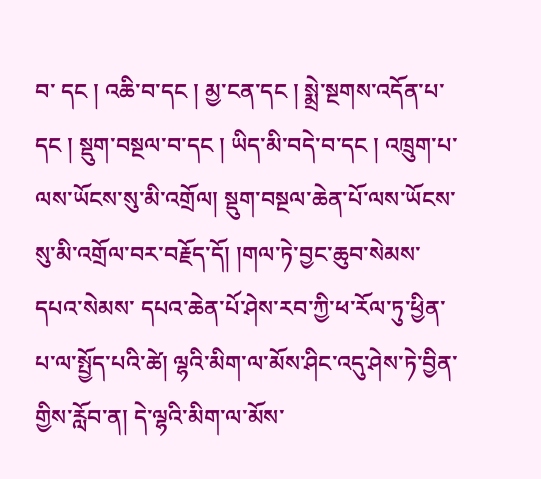བ་ དང ། འཆི་བ་དང ། མྱ་ངན་དང ། སྨྲེ་སྔགས་འདོན་པ་དང ། སྡུག་བསྔལ་བ་དང ། ཡིད་མི་བདེ་བ་དང ། འཁྲུག་པ་ལས་ཡོངས་སུ་མི་འགྲོལ། སྡུག་བསྔལ་ཆེན་པོ་ལས་ཡོངས་སུ་མི་འགྲོལ་བར་བརྗོད་དོ། །གལ་ཏེ་བྱང་ཆུབ་སེམས་དཔའ་སེམས་ དཔའ་ཆེན་པོ་ཤེས་རབ་ཀྱི་ཕ་རོལ་ཏུ་ཕྱིན་པ་ལ་སྤྱོད་པའི་ཚེ། ལྷའི་མིག་ལ་མོས་ཤིང་འདུ་ཤེས་ཏེ་བྱིན་གྱིས་རློབ་ན། དེ་ལྷའི་མིག་ལ་མོས་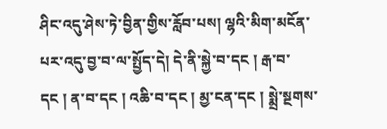ཤིང་འདུ་ཤེས་ཏེ་བྱིན་གྱིས་རློབ་པས། ལྷའི་མིག་མངོན་པར་འདུ་བྱ་བ་ལ་སྤྱོད་དེ། དེ་ནི་སྐྱེ་བ་དང ། རྒ་བ་དང ། ན་བ་དང ། འཆི་བ་དང ། མྱ་ངན་དང ། སྨྲེ་སྔགས་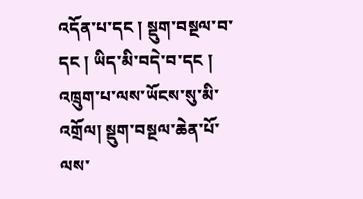འདོན་པ་དང ། སྡུག་བསྔལ་བ་དང ། ཡིད་མི་བདེ་བ་དང ། འཁྲུག་པ་ལས་ཡོངས་སུ་མི་འགྲོལ། སྡུག་བསྔལ་ཆེན་པོ་ལས་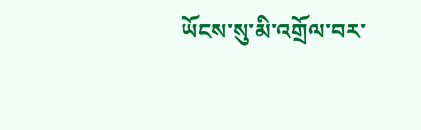ཡོངས་སུ་མི་འགྲོལ་བར་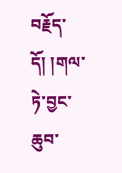བརྗོད་དོ། །གལ་ཏེ་བྱང་ཆུབ་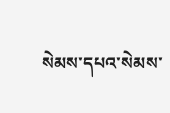སེམས་དཔའ་སེམས་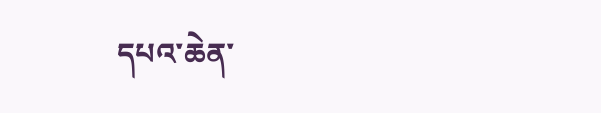དཔའ་ཆེན་